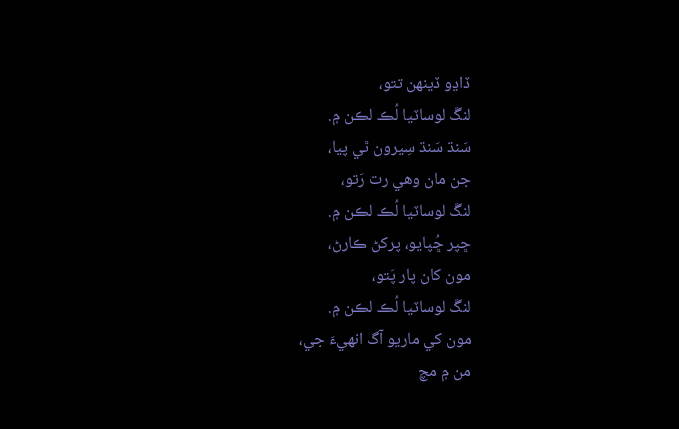ڏاڍو ڏينھن تتو،
لنڱ لوساٽيا لُڪ لڪن ۾.
سَنڌ سَنڌ سِيرون ٿي پيا،
جن مان وھي رت رَتو،
لنڱ لوساٽيا لُڪ لڪن ۾.
ڇپر ڇُپايو، پرکڻ ڪارڻ،
مون کان پار پَتو،
لنڱ لوساٽيا لُڪ لڪن ۾.
مون کي ماريو آگ انھيءَ جي،
من ۾ مچ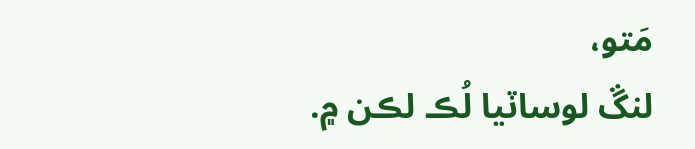مَتو،
لنڱ لوساٽيا لُڪ لڪن ۾.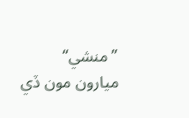”منشي“ ميارون مون ڏي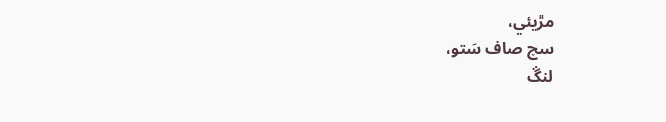مڙيئي،
سچ صاف سَتو،
لنڱ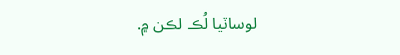لوساٽيا لُڪ لڪن ۾.